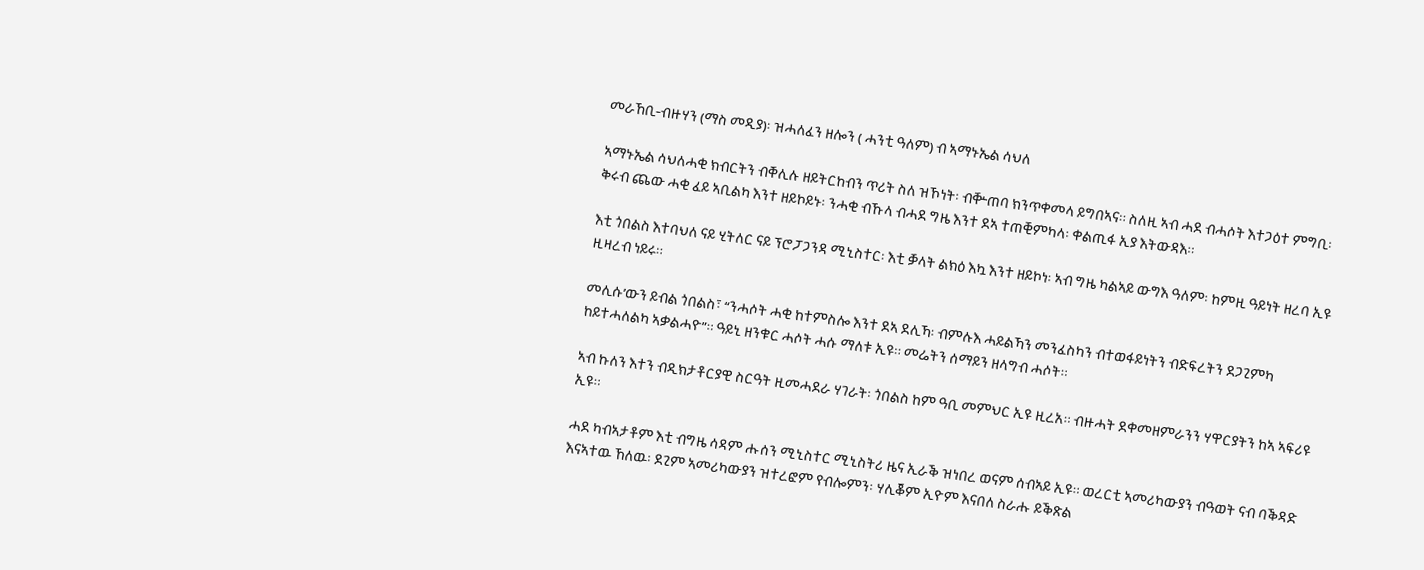መራኸቢ-ብዙሃን (ማስ መዲያ)፡ ዝሓለፈን ዘሎን ( ሓንቲ ዓለም) ብ ኣማኑኤል ሳህለ

ኣማኑኤል ሳህለሓቂ ክብርትን ብቐሊሉ ዘይትርከብን ጥሪት ስለ ዝኾነት፡ ብቝጠባ ክንጥቀመላ ይግበኣና። ስለዚ ኣብ ሓደ ብሓሶት እተጋዕተ ምግቢ፡ ቅሩብ ጨው ሓቂ ፈይ ኣቢልካ እንተ ዘይኮይኑ፡ ንሓቂ ብኹላ ብሓደ ግዜ እንተ ደኣ ተጠቒምካላ፡ ቀልጢፋ ኢያ እትውዳእ።

እቲ ጎበልስ እተባህለ ናይ ሂትለር ናይ ፕሮፓጋንዳ ሚኒስተር፡ እቲ ቓላት ልክዕ እኳ እንተ ዘይኮነ፡ ኣብ ግዜ ካልኣይ ውግእ ዓለም፡ ከምዚ ዓይነት ዘረባ ኢዩ ዚዛረብ ነይሩ።

መሊሱ’ውን ይብል ጎበልስ፣ “ንሓሶት ሓቂ ከተምስሎ እንተ ደኣ ደሊኻ፡ ብምሉእ ሓይልኻን መንፈስካን ብተወፋይነትን ብድፍረትን ደጋጊምካ ከይተሓለልካ ኣቃልሓዮ”። ዓይኒ ዘንቁር ሓሶት ሓሱ ማለቱ ኢዩ። መሬትን ሰማይን ዘላግብ ሓሶት።

ኣብ ኩለን እተን ብዲክታቶርያዊ ስርዓት ዚመሓደራ ሃገራት፡ ጎበልስ ከም ዓቢ መምህር ኢዩ ዚረአ። ብዙሓት ደቀመዘምራንን ሃዋርያትን ከኣ ኣፍሪዩ ኢዩ።

ሓደ ካብኣታቶም እቲ ብግዜ ሳዳም ሑሰን ሚኒስተር ሚኒስትሪ ዜና ኢራቕ ዝነበረ ወናም ሰብኣይ ኢዩ። ወረርቲ ኣመሪካውያን ብዓወት ናብ ባቕዳድ እናኣተዉ ኸለዉ፡ ደጊም ኣመሪካውያን ዝተረፎም የብሎምን፡ ሃሊቖም ኢዮም እናበለ ስራሑ ይቕጽል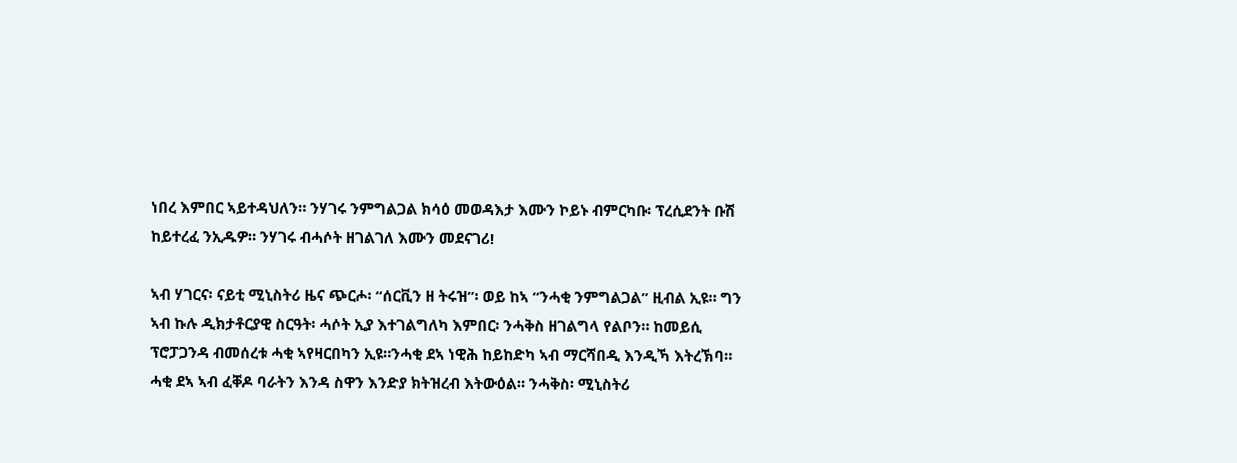ነበረ እምበር ኣይተዳህለን። ንሃገሩ ንምግልጋል ክሳዕ መወዳእታ እሙን ኮይኑ ብምርካቡ፡ ፕረሲደንት ቡሽ ከይተረፈ ንኢዱዎ። ንሃገሩ ብሓሶት ዘገልገለ እሙን መደናገሪ!

ኣብ ሃገርና፡ ናይቲ ሚኒስትሪ ዜና ጭርሖ፡ “ሰርቪን ዘ ትሩዝ”፡ ወይ ከኣ “ንሓቂ ንምግልጋል” ዚብል ኢዩ። ግን ኣብ ኩሉ ዲክታቶርያዊ ስርዓት፡ ሓሶት ኢያ እተገልግለካ እምበር፡ ንሓቅስ ዘገልግላ የልቦን። ከመይሲ ፕሮፓጋንዳ ብመሰረቱ ሓቂ ኣየዛርበካን ኢዩ።ንሓቂ ደኣ ነዊሕ ከይከድካ ኣብ ማርሻበዲ እንዲኻ እትረኽባ። ሓቂ ደኣ ኣብ ፈቐዶ ባራትን እንዳ ስዋን እንድያ ክትዝረብ እትውዕል። ንሓቅስ፡ ሚኒስትሪ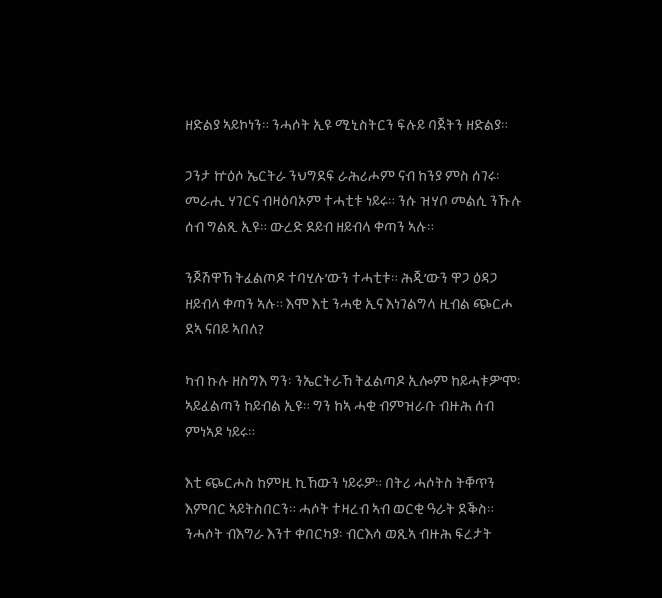ዘድልያ ኣይኮነን። ንሓሶት ኢዩ ሚኒስትርን ፍሉይ ባጀትን ዘድልያ።

ጋንታ ኵዕሶ ኤርትራ ንህግደፍ ራሕሪሖም ናብ ከንያ ምስ ሰገሩ፡ መራሒ ሃገርና ብዛዕባኦም ተሓቲቱ ነይሩ። ንሱ ዝሃቦ መልሲ ንኹሉ ሰብ ግልጺ ኢዩ። ውረድ ደይብ ዘይብላ ቀጣን ኣሉ።

ንጆሽዋኸ ትፈልጦዶ ተባሂሉ’ውን ተሓቲቱ። ሕጂ’ውን ዋጋ ዕዳጋ ዘይብላ ቀጣን ኣሉ። እሞ እቲ ንሓቂ ኢና እነገልግላ ዚብል ጭርሖ ደኣ ናበይ ኣበለ?

ካብ ኩሉ ዘስግእ ግን፡ ንኤርትራኸ ትፈልጣዶ ኢሎም ከይሓቱዎ’ሞ፡ ኣይፈልጣን ከይብል ኢዩ። ግን ከኣ ሓቂ ብምዝራቡ ብዙሕ ሰብ ምነኣዶ ነይሩ።

እቲ ጭርሖስ ከምዚ ኪኸውን ነይሩዎ። በትሪ ሓሶትስ ትቐጥን እምበር ኣይትስበርን። ሓሶት ተዛረብ ኣብ ወርቂ ዓራት ደቕስ። ንሓሶት ብእግራ እንተ ቀበርካያ፡ ብርእሳ ወጺኣ ብዙሕ ፍረታት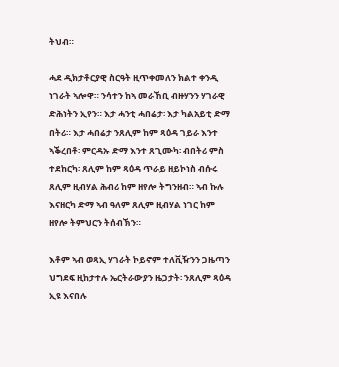ትህብ።

ሓደ ዲክታቶርያዊ ስርዓት ዚጥቀመለን ክልተ ቀንዲ ነገራት ኣሎዋ። ንሳተን ከኣ መራኸቢ ብዙሃንን ሃገራዊ ድሕነትን ኢየን። እታ ሓንቲ ሓበሬታ፡ እታ ካልአይቲ ድማ በትሪ። እታ ሓበሬታ ንጸሊም ከም ጻዕዳ ገይራ እንተ ኣቕረበቶ፡ ምርዳኡ ድማ እንተ ጸጊሙካ፡ ብበትሪ ምስ ተደከርካ፡ ጸሊም ከም ጻዕዳ ጥራይ ዘይኮነስ ብሱሩ ጸሊም ዚብሃል ሕብሪ ከም ዘየሎ ትግንዘብ። ኣብ ኩሉ እናዘርካ ድማ ኣብ ዓለም ጸሊም ዚብሃል ነገር ከም ዘየሎ ትምህርን ትሰብኽን።

እቶም ኣብ ወጻኢ ሃገራት ኮይኖም ተለቪዥንን ጋዜጣን ህግደፍ ዚከታተሉ ኤርትራውያን ዜጋታት፡ ንጸሊም ጻዕዳ ኢዩ እናበሉ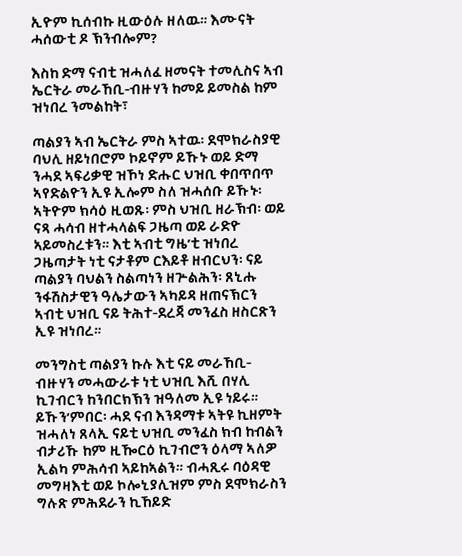ኢዮም ኪሰብኩ ዚውዕሉ ዘለዉ። እሙናት ሓሰውቲ ዶ ኽንብሎም?

እስከ ድማ ናብቲ ዝሓለፈ ዘመናት ተመሊስና ኣብ ኤርትራ መራኸቢ-ብዙሃን ከመይ ይመስል ከም ዝነበረ ንመልከት፣

ጣልያን ኣብ ኤርትራ ምስ ኣተዉ፡ ደሞክራስያዊ ባህሊ ዘይነበሮም ኮይኖም ይኹኑ ወይ ድማ ንሓደ ኣፍሪቃዊ ዝኾነ ድሑር ህዝቢ ቀበጥበጥ ኣየድልዮን ኢዩ ኢሎም ስለ ዝሓሰቡ ይኹኑ፡ ኣትዮም ክሳዕ ዚወጹ፡ ምስ ህዝቢ ዘራኽብ፡ ወይ ናጻ ሓሳብ ዘተሓላልፍ ጋዜጣ ወይ ራድዮ ኣይመስረቱን። እቲ ኣብቲ ግዜ’ቲ ዝነበረ ጋዜጣታት ነቲ ናታቶም ርእይቶ ዘብርህን፡ ናይ ጣልያን ባህልን ስልጣነን ዘጕልሕን፡ ጸኒሑ ንፋሽስታዊን ዓሌታውን ኣካይዳ ዘጠናኽርን ኣብቲ ህዝቢ ናይ ትሕተ-ደረጃ መንፈስ ዘስርጽን ኢዩ ዝነበረ።

መንግስቲ ጣልያን ኩሉ እቲ ናይ መራኸቢ-ብዙሃን መሓውራቱ ነቲ ህዝቢ እሺ በሃሊ ኪገብርን ከንበርክኽን ዝዓለመ ኢዩ ነይሩ። ይኹን’ምበር፡ ሓደ ናብ እንዳማቱ ኣትዩ ኪዘምት ዝሓለነ ጸላኢ ናይቲ ህዝቢ መንፈስ ክብ ከብልን ብታሪኹ ከም ዚዀርዕ ኪገብሮን ዕላማ ኣለዎ ኢልካ ምሕሳብ ኣይከኣልን። ብሓጺሩ ባዕዳዊ መግዛእቲ ወይ ኮሎኒያሊዝም ምስ ደሞክራስን ግሉጽ ምሕደራን ኪኸይድ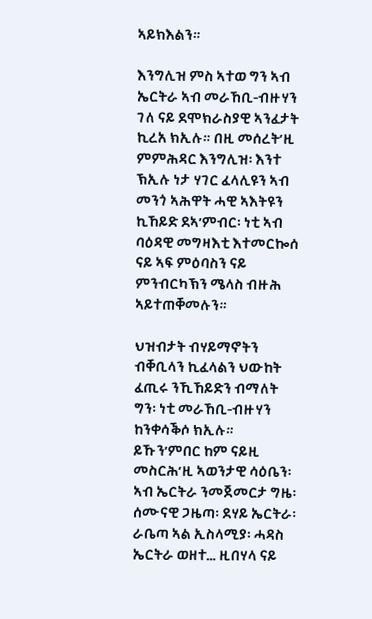ኣይክእልን።

እንግሊዝ ምስ ኣተወ ግን ኣብ ኤርትራ ኣብ መራኸቢ-ብዙሃን ገለ ናይ ደሞክራስያዊ ኣንፈታት ኪረአ ክኢሉ። በዚ መሰረት’ዚ ምምሕዳር እንግሊዝ፡ እንተ ኽኢሉ ነታ ሃገር ፈላሊዩን ኣብ መንጎ ኣሕዋት ሓዊ ኣእትዩን ኪኸይድ ደኣ’ምብር፡ ነቲ ኣብ ባዕዳዊ መግዛእቲ እተመርኰሰ ናይ ኣፍ ምዕባስን ናይ ምንብርካኽን ሜላስ ብዙሕ ኣይተጠቐመሉን።

ህዝብታት ብሃይማኖትን ብቐቢላን ኪፈላልን ህውከት ፈጢሩ ንኺኸይድን ብማለት ግን፡ ነቲ መራኸቢ-ብዙሃን ከንቀሳቕሶ ክኢሉ። ይኹን’ምበር ከም ናይዚ መስርሕ’ዚ ኣወንታዊ ሳዕቤን፡ ኣብ ኤርትራ ንመጀመርታ ግዜ፡ ሰሙናዊ ጋዜጣ፡ ደሃይ ኤርትራ፡ ራቤጣ ኣል ኢስላሚያ፡ ሓዳስ ኤርትራ ወዘተ… ዚበሃላ ናይ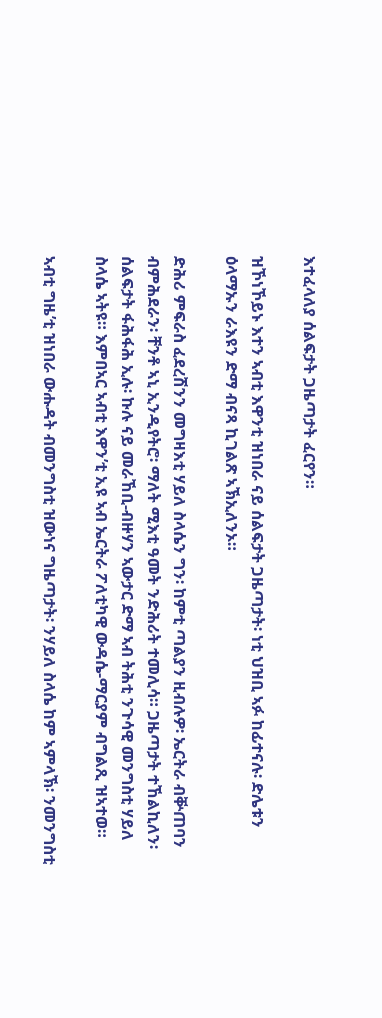እተፈላለያ ሰልፍታት ጋዜጣታት ፈርየን።

ዝኾነኾይኑ እተን ኣብቲ እዋንቲ ዝነበራ ናይ ሰልፍታት ጋዜጣታት፡ ነቲ ህዝቢ ኣፉ ከፊተናሉ፡ ድሌቱን ዕላማኡን ራእዩን ድማ ብናጻ ኪገልጽ ኣኽኢለንኦ።

ድሕሪ ምፍራስ ፈደረሽንን መግዛእቲ ሃይለ ስላሴን ግን፡ ከምቲ ጣልያን ዚብሉዎ፡ ኤርትራ ብቝጠባን ብምሕደራን፡ ቸንቶ ኣኒ ኢንዲየትሮ፡ ማለት ሚእቲ ዓመት ንድሕሪት ተመሊሳ። ጋዜጣታት ተኸልኪለን፡ ሰልፍታት ፋሕፋሕ ኢሉ፡ ኩሉ ናይ መራኸቢ-ብዙሃን ኣውታር ድማ ኣብ ትሕቲ ንጉሳዊ መንግስቲ ሃይለ ስላሴ ኣትዩ። እምበኣር ኣብቲ እዋን’ቲ ኢዩ ኣብ ኤርትራ ፖለቲካዊ ውዳሴ-ማርያም ብግልጺ ዝኣተወ።

ኣብቲ ግዜ’ቲ ዝነበራ ውሑዳት ብመንግስቲ ዝውነና ግዜጣታት፡ ንሃይለ ስላሴ ከም ኣምላኽ፡ ንመንግስቲ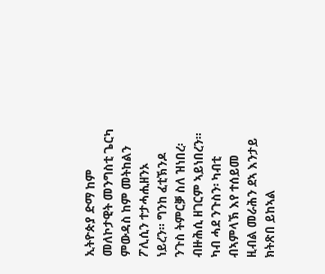ኢትዮጵያ ድማ ከም መለኮታዊት መንግስቲ ጌርካ ምውዳስ ከም መትከልን ፖሊሲን ተታሓሒዘንኦ ነይረን። ግንከ ፈቲኽንዶ ንጉስ ትምርቓ ስለ ዝነበረ፡ ብዙሕሲ ዘገርም ኣይነበረን። ካብ ሓደ ንጉስን፡ ካብቲ ብኣምላኽ እየ ተሰይመ ዚብል መራሕን ደኣ እንታይ ክትጽበ ይከኣል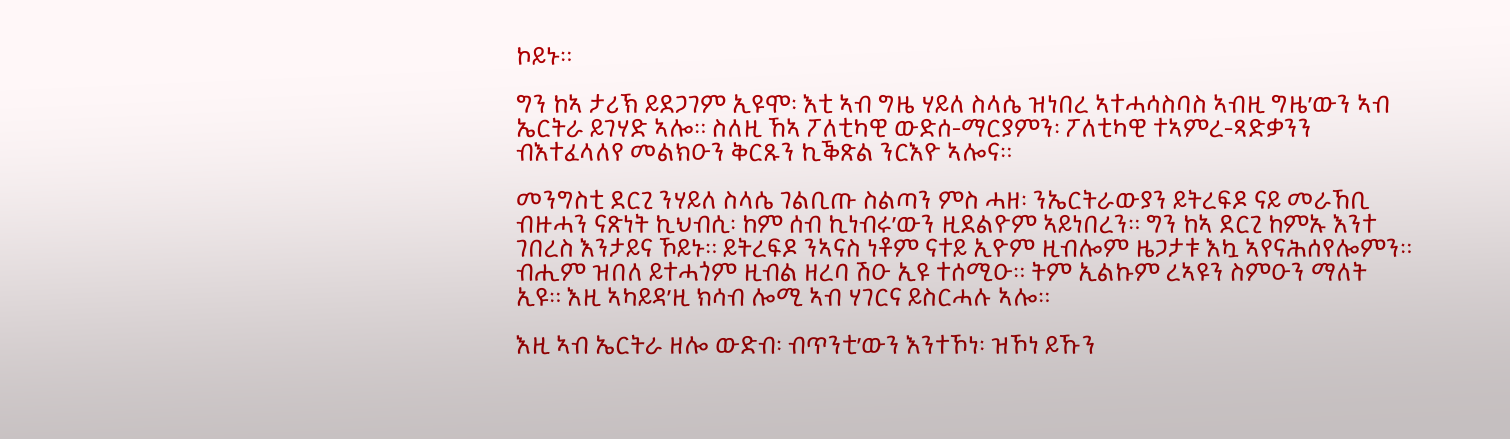ኮይኑ።

ግን ከኣ ታሪኽ ይደጋገም ኢዩሞ፡ እቲ ኣብ ግዜ ሃይለ ስላሴ ዝነበረ ኣተሓሳስባስ ኣብዚ ግዜ’ውን ኣብ ኤርትራ ይገሃድ ኣሎ። ስለዚ ኸኣ ፖለቲካዊ ውድሰ-ማርያምን፡ ፖለቲካዊ ተኣምረ-ጻድቃንን ብእተፈላለየ መልክዑን ቅርጹን ኪቕጽል ንርእዮ ኣሎና።

መንግስቲ ደርጊ ንሃይለ ስላሴ ገልቢጡ ስልጣን ምስ ሓዘ፡ ንኤርትራውያን ይትረፍዶ ናይ መራኸቢ ብዙሓን ናጽነት ኪህብሲ፡ ከም ሰብ ኪነብሩ’ውን ዚደልዮም ኣይነበረን። ግን ከኣ ደርጊ ከምኡ እንተ ገበረስ እንታይና ኾይኑ። ይትረፍዶ ንኣናስ ነቶም ናተይ ኢዮም ዚብሎም ዜጋታቱ እኳ ኣየናሕሰየሎምን። ብሒም ዝበለ ይተሓጎም ዚብል ዘረባ ሽዑ ኢዩ ተሰሚዑ። ትም ኢልኩም ረኣዩን ስምዑን ማለት ኢዩ። እዚ ኣካይዳ’ዚ ክሳብ ሎሚ ኣብ ሃገርና ይስርሓሉ ኣሎ።

እዚ ኣብ ኤርትራ ዘሎ ውድብ፡ ብጥንቲ’ውን እንተኾነ፡ ዝኾነ ይኹን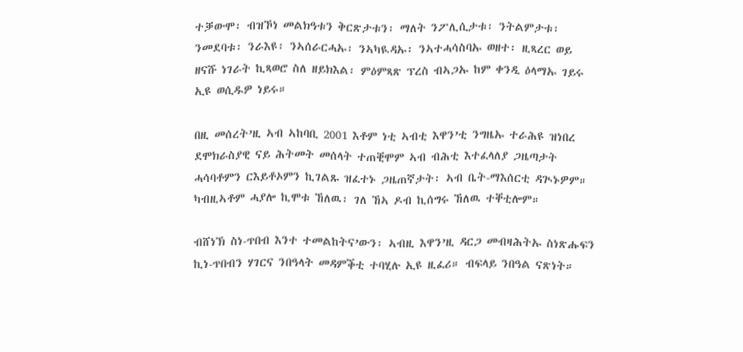ተቓውሞ፡ ብዝኾነ መልክዓቱን ቅርጽታቱን፡ ማለት ንፖሊሲታቱ፡ ንትልምታቱ፡ ንመደባቱ፡ ንራእዩ፡ ንኣሰራርሓኡ፡ ንኣካዪዳኡ፡ ንኣተሓሳስባኡ ወዘተ፡ ዚጻረር ወይ ዘናሹ ነገራት ኪጻወሮ ስለ ዘይክእል፡ ምዕምጻጽ ፕረስ ብኣጋኡ ከም ቀንዲ ዕላማኡ ገይሩ ኢዩ ወሲዱዎ ነይሩ።

በዚ መሰረት’ዚ ኣብ ኣከባቢ 2001 እቶም ነቲ ኣብቲ እዋን’ቲ ንግዜኡ ተራሕዩ ዝነበረ ደሞክራስያዊ ናይ ሕትመት መሰላት ተጠቒሞም ኣብ ብሕቲ እተፈላለያ ጋዜጣታት ሓሳባቶምን ርእይቶኦምን ኪገልጹ ዝፈተኑ ጋዜጠኛታት፡ ኣብ ቤት-ማእሰርቲ ዳጒኑዎም። ካብዚኣቶም ሓያሎ ኪሞቱ ኸለዉ፡ ገለ ኸኣ ዶብ ኪሰግሩ ኸለዉ ተቐቲሎም።

ብሸነኽ ስነ-ጥበብ እንተ ተመልከትና’ውን፡ ኣብዚ እዋን’ዚ ዳርጋ መብዛሕትኡ ስነጽሑፍን ኪነ-ጥበብን ሃገርና ንበዓላት መዳምቕቲ ተባሂሉ ኢዩ ዚፈሪ። ብፍላይ ንበዓል ናጽነት።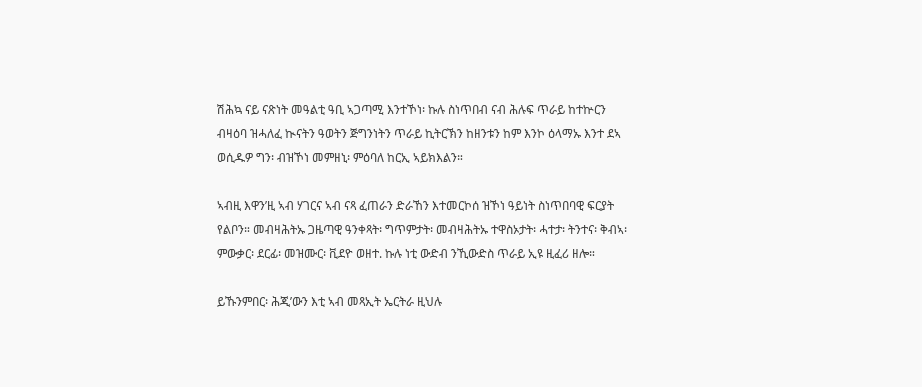ሽሕኳ ናይ ናጽነት መዓልቲ ዓቢ ኣጋጣሚ እንተኾነ፡ ኩሉ ስነጥበብ ናብ ሕሉፍ ጥራይ ከተኵርን ብዛዕባ ዝሓለፈ ኲናትን ዓወትን ጅግንነትን ጥራይ ኪትርኽን ከዘንቱን ከም እንኮ ዕላማኡ እንተ ደኣ ወሲዱዎ ግን፡ ብዝኾነ መምዘኒ፡ ምዕባለ ከርኢ ኣይክእልን።

ኣብዚ እዋን’ዚ ኣብ ሃገርና ኣብ ናጻ ፈጠራን ድራኸን እተመርኮሰ ዝኾነ ዓይነት ስነጥበባዊ ፍርያት የልቦን። መብዛሕትኡ ጋዜጣዊ ዓንቀጻት፡ ግጥምታት፡ መብዛሕትኡ ተዋስኦታት፡ ሓተታ፡ ትንተና፡ ቅብኣ፡ ምውቃር፡ ደርፊ፡ መዝሙር፡ ቪደዮ ወዘተ. ኩሉ ነቲ ውድብ ንኺውድስ ጥራይ ኢዩ ዚፈሪ ዘሎ።

ይኹንምበር፡ ሕጂ’ውን እቲ ኣብ መጻኢት ኤርትራ ዚህሉ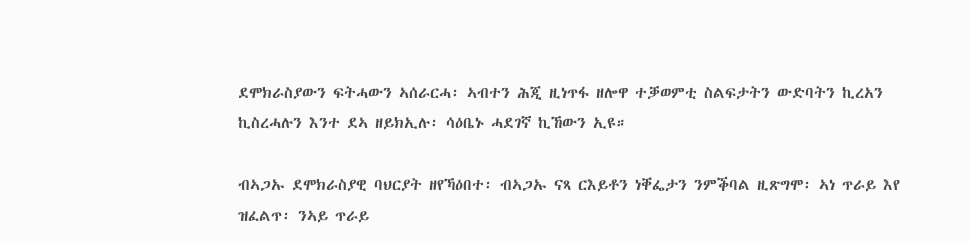ደሞክራስያውን ፍትሓውን ኣሰራርሓ፡ ኣብተን ሕጂ ዚነጥፋ ዘሎዋ ተቓወምቲ ስልፍታትን ውድባትን ኪረአን ኪስረሓሉን እንተ ደኣ ዘይክኢሉ፡ ሳዕቤኑ ሓደገኛ ኪኸውን ኢዩ።

ብኣጋኡ ደሞክራስያዊ ባህርያት ዘየኻዕበተ፡ ብኣጋኡ ናጻ ርእይቶን ነቐፌታን ንምቕባል ዚጽግሞ፡ ኣነ ጥራይ እየ ዝፈልጥ፡ ንኣይ ጥራይ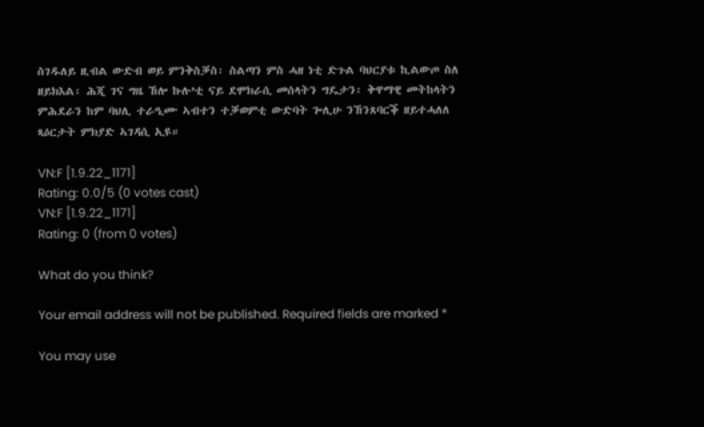ስገዱለይ ዚብል ውድብ ወይ ምንቅስቓስ፡ ስልጣን ምስ ሓዘ ነቲ ድጉል ባህርያቱ ኪልውጦ ስለ ዘይክእል፡ ሕጂ ገና ግዜ ኸሎ ኩሉ’ቲ ናይ ደሞክራሲ መሰላትን ግዴታን፡ ቅዋማዊ መትከላትን ምሕደራን ከም ባህሊ ተራዒሙ ኣብተን ተቓወምቲ ውድባት ጐሊሁ ንኸንጸባርቕ ዘይተሓለለ ጻዕርታት ምክያድ ኣገዳሲ ኢዩ።

VN:F [1.9.22_1171]
Rating: 0.0/5 (0 votes cast)
VN:F [1.9.22_1171]
Rating: 0 (from 0 votes)

What do you think?

Your email address will not be published. Required fields are marked *

You may use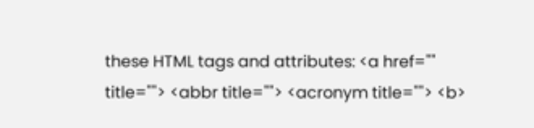these HTML tags and attributes: <a href="" title=""> <abbr title=""> <acronym title=""> <b>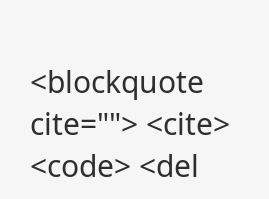<blockquote cite=""> <cite> <code> <del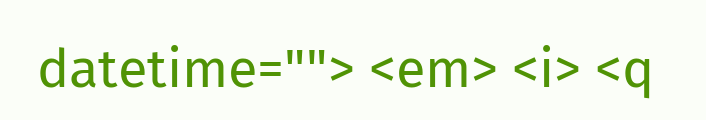datetime=""> <em> <i> <q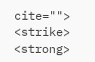cite=""> <strike> <strong>